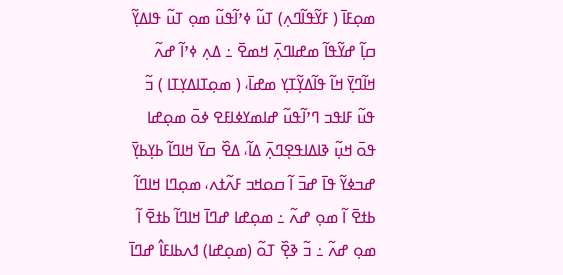ߘߋ߲ߓߊ߫ ( ߓߌ߬ߟߊ߬ߣߍ߲) ߠߎ߬ ߦߴߊ߬ߟߎ߬ ߘߋ߲ ߠߎ߬ ߟߊߡߌ߲߬ ߛߊ߲߬ ߝߌ߬ߟߊ߬ ߘߝߊߣߍ߲߫ ߞߘߐ߫ ߸ ߡߍ߲ ߦߴߊ߬ ߝߍ߬ ߞߊ߬ߣߌ߲߫ ߞߊ߬ ߟߊ߬ߡߌ߲߬ߠߌ߲ ߘߝߊ߫، ( ߘߋ߲ߠߊߡߌ߲ߠߊ ) ߏ߬ ߟߎ߬ ߓߊߟߏ ߣߴߊ߬ߟߎ߬ ߝߊߘߌߦߊߓߐ ߦߋ߫ ߘߋ߲ߝߊ ߟߋ߫ ߞߎ߲߬ ߢߊߡߊߟߐ߲ߣߍ߲߫ ߡߊ߬، ߡߐ߰ ߛߌ߫ ߞߊߣߊ߬ ߕߌ߲ߕߌ߲߫ ߝߏߦߌ߬ ߟߊ߫ ߝߏ߫ ߊ߬ ߛߋߞߏ ߓߍ߬ߙߍ، ߘߋ߲ߣߊ ߞߊߣߊ߬ ߕߙߐ߫ ߊ߬ ߘߋ߲ ߝߍ߬ ߸ ߘߋ߲ߝߊ ߝߣߊ߫ ߞߊߣߊ߬ ߕߙߐ߫ ߊ߬ ߘߋ߲ ߝߍ߬ ߸ ߏ߬ ߢߐ߲߰ ߠߋ߬ (ߘߋ߲ߝߊ) ߗߍߕߊߓߊ߮ ߝߣߊ߫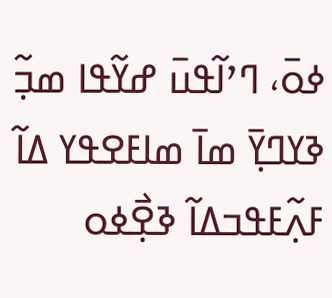ߦߋ߫، ߣߴߊ߬ߟߎ߫ ߝߌ߬ߟߊ ߘߏ߲߬ ߢߌߣߌ߲߫ ߘߊ߫ ߘߊߓߐߟߌ ߡߊ߬ ߓߍ߲߬ߓߟߏߡߊ߬ ߢߐ߲߯ߦߋ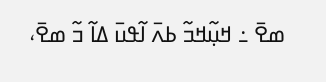ߘߐ߫ ߸ ߞߎ߲߬ߞߏ߬ ߕߍ߫ ߊ߬ߟߎ߫ ߡߊ߬ ߏ߬ ߘߐ߫،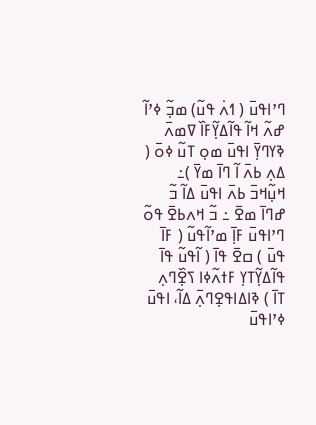ߣߴߊߟߎ߫ ( ߗߍ߭ ߟߎ߬) ߘߏ߲߬ ߦߴߊ߬ ߝߍ߬ ߞߊ߬ ߟߊ߬ߡߌ߲߬ߓߊ߰ ߜߘߍ߫ ߢߌߣߌ߲߫ ߊߟߎ߫ ߘߋ߲ ߠߎ߬ ߦߋ߫ ( ߡߍ߲ ߕߍ߫ ߊ߬ ߣߊ߫ ߘߌ߫ )߸ ߞߎ߲߬ߞߏ߫ ߕߍ߫ ߊߟߎ߫ ߡߊ߬ ߏ߬ ߝߣߊ߫ ߘߐ߫ ߸ ߏ߬ ߞߍߕߐ߫ ߟߋ߬ ߣߴߊߟߎ߫ ߓߊ߲߫ ߘߴߊ߬ߟߎ߬ ( ߓߊ߫ ߟߎ߫ ) ߛߐ߫ ߟߊ߫ ( ߊ߬ߟߎ߬ ߟߊ߫ ߟߊ߬ߡߌ߲߬ߠߌ߲ ߓߙߍ߬ߦߊ ߖߐ߲߰ߣߍ߲ ߠߊ߫ ) ߢߊߡߊߟߐ߲ߣߍ߲߫ ߡߊ߬، ߊߟߎ߫ ߦߴߊߟߎ߫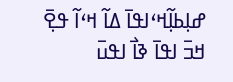ߝߊ߲ߕߊ߲߬ߞߵߊߟߊ߫ ߡߊ߬ ߞߵߊ߬ ߟߐ߲߫ ߞߏ߫ ߊߟߊ߫ ߢߊ߯ ߊߟߎ߫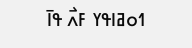ߗߋߥߊߟߌ ߓߍ߯ ߟߊ߫